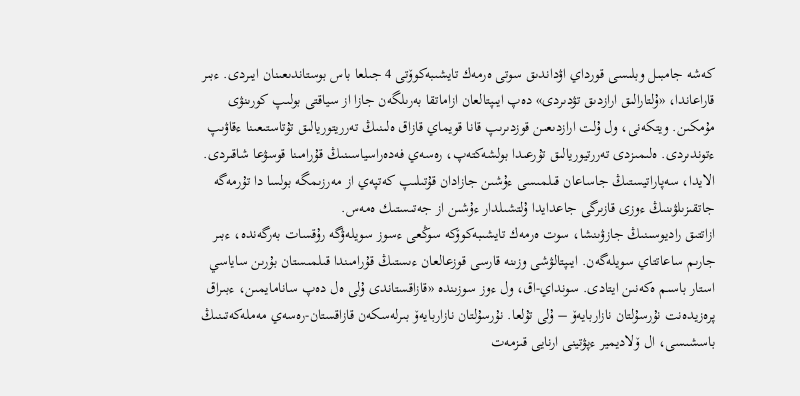كەشە جامبىل وبلىسى قورداي اۋداندىق سوتى ەرمەك تايشىبەكوۆتى 4 جىلعا باس بوستاندىعىنان ايىردى. ءبىر قاراعاندا، «ۇلتارالىق ارازدىق تۋدىردى» دەپ ايىپتالعان ازاماتقا بەرىلگەن جازا از سياقتى بولىپ كورىنۋى مۇمكىن. ويتكەنى، ول ۇلت ارازدىعىن قوزدىرىپ قانا قويماي قازاق ەلىنىڭ تەرريتوريالىق تۇتاستىعىنا ءقاۋىپ ءتوندىردى. ەلىمىزدى تەررتيوريالىق تۇرعىدا بولشەكتەپ، رەسەي فەدەراسياسىنىڭ قۇرامىنا قوسۋعا شاقىردى. الايدا، سەپاراتيستىڭ جاساعان قىلمىسى ءۇشىن جازادان قۇتىلىپ كەتپەي از مەرزىمگە بولسا دا تۇرمەگە جاتقىزىلۋىنىڭ ءوزى قازىرگى جاعدايدا ۇلتشىلدار ءۇشىن از جەتىستىك ەمەس.
ازاتتىق راديوسىنىڭ جازۋىنشا، سوت ەرمەك تايشىبەكوۆكە سوڭعى ءسوز سويلەۋگە رۇقسات بەرگەندە، ءبىر جارىم ساعاتتاي سويلەگەن. ايىپتالۋشى وزىنە قارسى قوزعالعان ءىستىڭ قۇرامىندا قىلمىستان بۇرىن ساياسي استار باسىم ەكەنىن ايتادى. سونداي-اق، ول ءوز سوزىندە «قازاقستاندى ۇلى ەل دەپ سانامايمىن، ءبىراق پرەزيدەنت نۇرسۇلتان نازاربايەۆ – ۇلى تۇلعا. نۇرسۇلتان نازاربايەۆ بىرلەسكەن قازاقستان-رەسەي مەملەكەتىنىڭ باسشىسى، ال ۆلاديمير ءپۋتينى ارنايى قىزمەت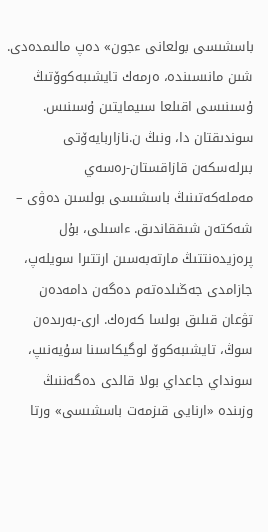باسشىسى بولعانى ءجون» دەپ مالىمدەدى.
شىن مانىسىندە، ەرمەك تايشىبەكوۆتىڭ ۇسىنىسى اقىلعا سىيمايتىن ۇسىنىس. سوندىقتان دا، ونىڭ ن.نازاربايەۆتى بىرلەسكەن قازاقستان-رەسەي مەملەكەتىنىڭ باسشىسى بولسىن دەۋى – شەكتەن شىققاندىق. ءاسىلى، بۇل پرەزيدەنتتىڭ مارتەبەسىن ارتتىرا سويلەپ، جازامدى جەڭىلدەتەم دەگەن دامەدەن تۋعان قىلىق بولسا كەرەك. ارى-بەرىدەن سوڭ، تايشىبەكوۆ لوگيكاسىنا سۇيەنىپ، سونداي جاعداي بولا قالدى دەگەننىڭ وزىندە «ارنايى قىزمەت باسشىسى» ورتا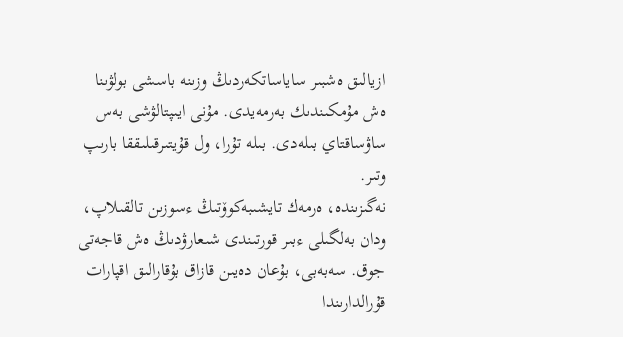ازيالىق ەشبىر ساياساتكەردىڭ وزىنە باسشى بولۋىنا ەش مۇمكىندىك بەرمەيدى. مۇنى ايىپتالۋشى بەس ساۋساقتاي بىلەدى. بىلە تۇرا، ول قۇيتىرقىلىققا بارىپ وتىر.
نەگىزىندە، ەرمەك تايشىبەكوۆتىڭ ءسوزىن تالقىلاپ، ودان بەلگىلى ءبىر قورتىندى شىعارۋدىڭ ەش قاجەتى جوق. سەبەبى، بۇعان دەيىن قازاق بۇقارالىق اقپارات قۇرالدارىندا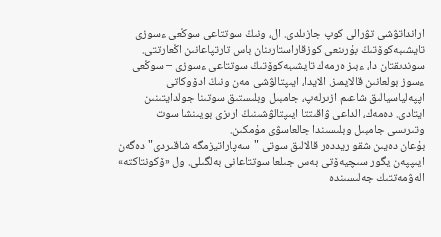ارانداتۋشى تۋرالى كوپ جازىلدى. ال، ونىڭ سوتتاعى سوڭعى ءسوزى تايشىبەكوۆتىڭ بۇرىنعى كوزقاراستارىنان باس تارتپاعانىن اڭعارتتى. سوندىقتان دا، ءبىز ەرمەك تايشىبەكوۆتىڭ سوتتاعى ءسوزى – سوڭعى ءسوز بولعانىن قالايمىز. الايدا، ايىپتالۋشى مەن ونىڭ ادۆوكاتى اپپەلياسيالىق شاعىم ازىرلەپ، جامبىل وبلىستىق سوتىنا جولدايتىنىن ايتادى. دەمەك، الداعى ۋاقىتتا ايىپتالۋشىنىڭ ارىزى بويىنشا سوت وتىرىسى جامبىل وبلىسىندا جالعاسۋى مۇمكىن.
بۇعان دەيىن شقو ريددەر قالالىق سوتى "سەپاراتيزمگە شاقىردى" دەگەن ايىپپەن يگور سىچيەۆتى بەس جىلعا سوتتاعانى بەلگىلى. ول «ۆكونتاكتە» الەۋمەتتىك جەلىسىندە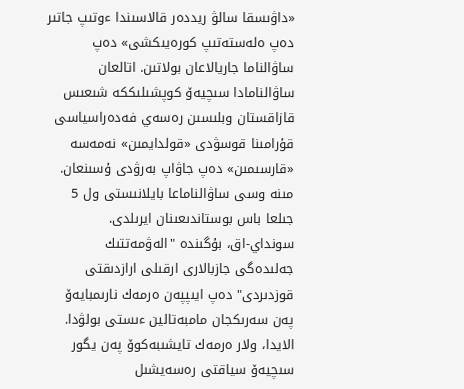«داۋىسقا سالۋ ريددەر قالاسىندا ءوتىپ جاتىر دەپ ەلەستەتىپ كورەيىكشى» دەپ ساۋالناما جاريالاعان بولاتىن. اتالعان ساۋالنامادا سىچيەۆ كوپشىلىككە شىعىس قازاقستان وبلىسىن رەسەي فەدەراسياسى قۇرامىنا قوسۋدى «قولدايمىن» نەمەسە «قارسىمىن» دەپ جاۋاپ بەرۋدى ۇسىنعان. مىنە وسى ساۋالناماعا بايلانىستى ول 5 جىلعا باس بوستاندىعىنان ايرىلدى.
سونداي-اق، بۇگىندە "الەۋمەتتىك جەلىدەگى جازبالارى ارقىلى ارازدىقتى قوزدىردى" دەپ ايىپپەن ەرمەك نارىمبايەۆ پەن سەرىكجان مامبەتالين ءىستى بولۋدا. الايدا، ولار ەرمەك تايشىبەكوۆ پەن يگور سىچيەۆ سياقتى رەسەيشىل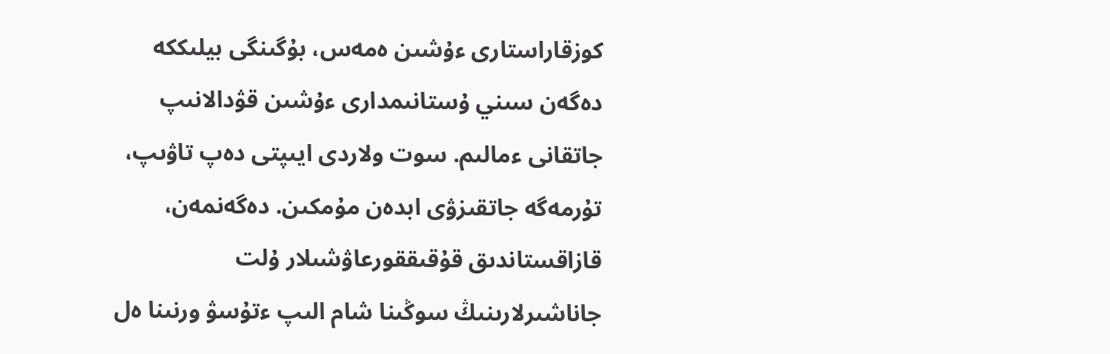كوزقاراستارى ءۇشىن ەمەس، بۇگىنگى بيلىككە دەگەن سىني ۇستانىمدارى ءۇشىن قۋدالانىپ جاتقانى ءمالىم. سوت ولاردى ايىپتى دەپ تاۋىپ، تۇرمەگە جاتقىزۋى ابدەن مۇمكىن. دەگەنمەن، قازاقستاندىق قۇقىققورعاۋشىلار ۇلت جاناشىرلارىنىڭ سوڭىنا شام الىپ ءتۇسۋ ورنىنا ەل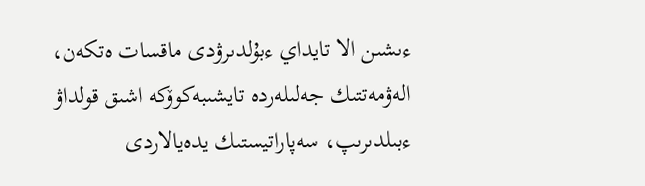ءىشىن الا تايداي ءبۇلدىرۋدى ماقسات ەتكەن، الەۋمەتتىك جەلىلەردە تايشىبەكوۆكە اشىق قولداۋ ءبىلدىرىپ، سەپاراتيستىك يدەيالاردى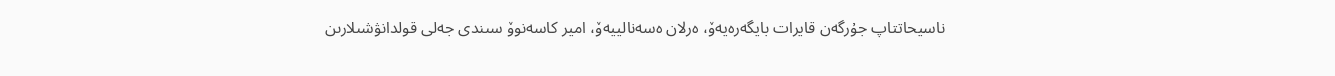ناسيحاتتاپ جۇرگەن قايرات بايگەرەيەۆ، ەرلان ەسەنالييەۆ، امير كاسەنوۆ سىندى جەلى قولدانۋشىلارىن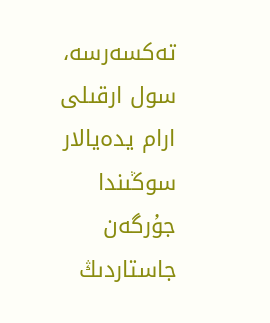تەكسەرسە، سول ارقىلى ارام يدەيالار سوڭىندا جۇرگەن جاستاردىڭ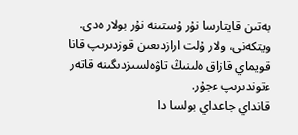بەتىن قايتارسا نۇر ۇستىنە نۇر بولار ەدى. ويتكەنى، ولار ۇلت ارازدىعىن قوزدىرىپ قانا قويماي قازاق ەلىنىڭ تاۋەلسىزدىگىنە قاتەر ءتوندىرىپ ءجۇر.
قانداي جاعداي بولسا دا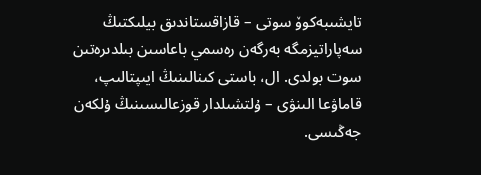تايشىبەكوۆ سوتى – قازاقستاندىق بيلىكتىڭ سەپاراتيزمگە بەرگەن رەسمي باعاسىن بىلدىرەتىن سوت بولدى. ال، باستى كىنالىنىڭ ايىپتالىپ، قاماۋعا الىنۋى – ۇلتشىلدار قوزعالىسىنىڭ ۇلكەن جەڭىسى.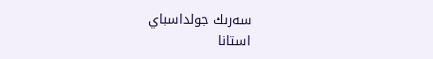سەرىك جولداسباي
استانا